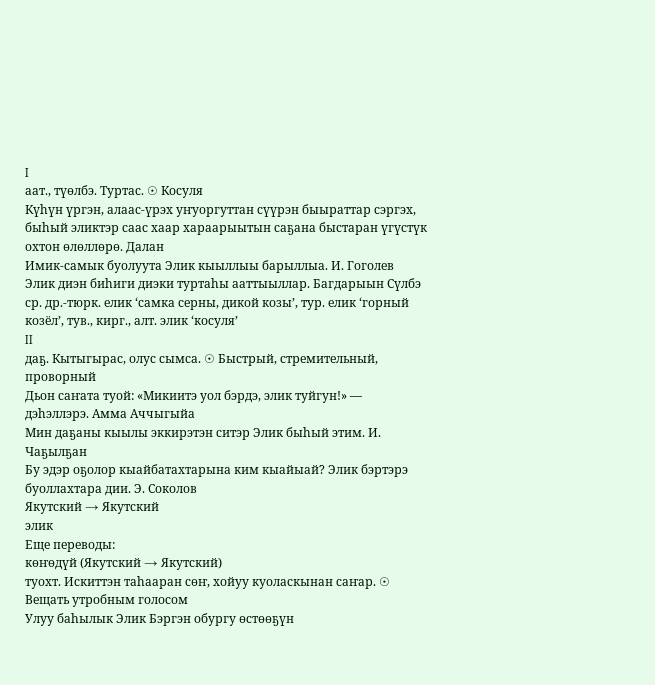I
аат., түөлбэ. Туртас. ☉ Косуля
Күһүн үргэн, алаас-үрэх уҥуоргуттан сүүрэн быыраттар сэргэх, быһый эликтэр саас хаар хараарыытын саҕана быстаран үгүстүк охтон өлөллөрө. Далан
Имик-самык буолуута Элик кыыллыы барыллыа. И. Гоголев
Элик диэн биһиги диэки туртаһы ааттыыллар. Багдарыын Сүлбэ
ср. др.-тюрк. елик ‘самка серны, дикой козы’, тур. елик ‘горный козёл’, тув., кирг., алт. элик ‘косуля’
II
даҕ. Кытыгырас, олус сымса. ☉ Быстрый, стремительный, проворный
Дьон саҥата туой: «Микиитэ уол бэрдэ, элик туйгун!» — дэһэллэрэ. Амма Аччыгыйа
Мин даҕаны кыылы эккирэтэн ситэр Элик быһый этим. И. Чаҕылҕан
Бу эдэр оҕолор кыайбатахтарына ким кыайыай? Элик бэртэрэ буоллахтара дии. Э. Соколов
Якутский → Якутский
элик
Еще переводы:
көҥөдүй (Якутский → Якутский)
туохт. Искиттэн таһааран сөҥ, хойуу куоласкынан саҥар. ☉ Вещать утробным голосом
Улуу баһылык Элик Бэргэн обургу өстөөҕүн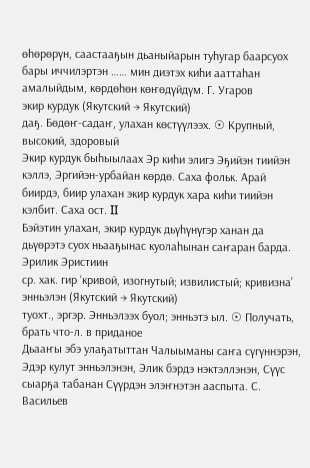өһөрөрүн, саастааҕын дьаныйарын туһугар баарсуох бары иччилэртэн …… мин диэтэх киһи ааттаһан амалыйдым, көрдөһөн көҥөдүйдүм. Г. Угаров
экир курдук (Якутский → Якутский)
даҕ. Бөдөҥ-садаҥ, улахан көстүүлээх. ☉ Крупный, высокий, здоровый
Экир курдук быһыылаах Эр киһи элигэ Эҕийэн тиийэн кэллэ, Эргийэн-урбайан көрдө. Саха фольк. Арай биирдэ, биир улахан экир курдук хара киһи тиийэн кэлбит. Саха ост. II
Бэйэтин улахан, экир курдук дьүһүнүгэр ханан да дьүөрэтэ суох ньааҕынас куолаһынан саҥаран барда. Эрилик Эристиин
ср. хак. гир ‘кривой, изогнутый; извилистый; кривизна’
энньэлэн (Якутский → Якутский)
туохт., эргэр. Энньэлээх буол; энньэтэ ыл. ☉ Получать, брать что-л. в приданое
Дьааҥы эбэ улаҕатыттан Чалыыманы саҥа сүгүннэрэн, Эдэр кулут энньэлэнэн, Элик бэрдэ нэктэллэнэн, Сүүс сыарҕа табанан Сүүрдэн элэҥнэтэн ааспыта. С. Васильев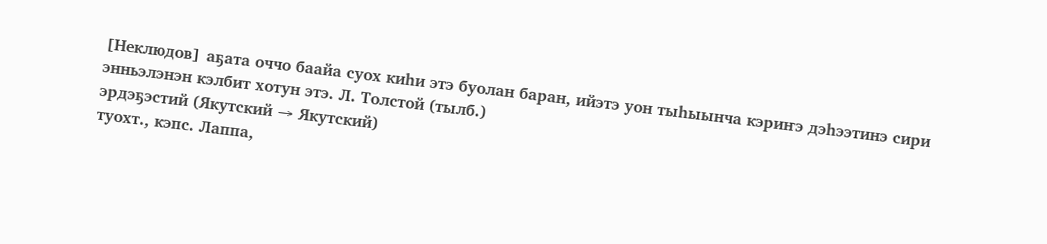[Неклюдов] аҕата оччо баайа суох киһи этэ буолан баран, ийэтэ уон тыһыынча кэриҥэ дэһээтинэ сири энньэлэнэн кэлбит хотун этэ. Л. Толстой (тылб.)
эрдэҕэстий (Якутский → Якутский)
туохт., кэпс. Лаппа,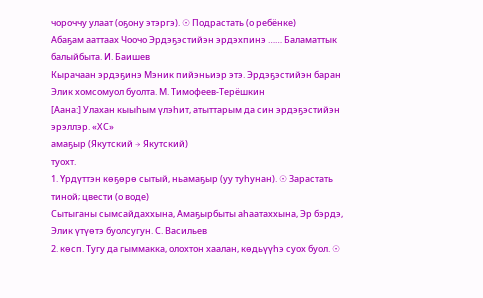чороччу улаат (оҕону этэргэ). ☉ Подрастать (о ребёнке)
Абаҕам ааттаах Чоочо Эрдэҕэстийэн эрдэхпинэ …… Баламаттык балыйбыта. И. Баишев
Кырачаан эрдэҕинэ Мэник пийэньиэр этэ. Эрдэҕэстийэн баран Элик хомсомуол буолта. М. Тимофеев-Терёшкин
[Аана:] Улахан кыыһым үлэһит, атыттарым да син эрдэҕэстийэн эрэллэр. «ХС»
амаҕыр (Якутский → Якутский)
туохт.
1. Үрдүттэн көҕөрө сытый, ньамаҕыр (уу туһунан). ☉ Зарастать тиной; цвести (о воде)
Сытыганы сымсайдаххына, Амаҕырбыты аһаатаххына, Эр бэрдэ, Элик үтүөтэ буолсугун. С. Васильев
2. көсп. Тугу да гыммакка, олохтон хаалан, көдьүүһэ суох буол. ☉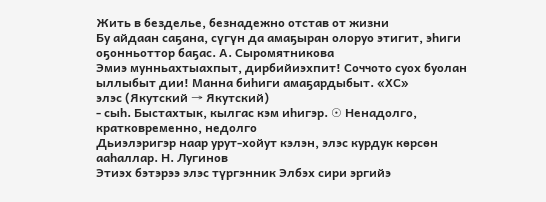Жить в безделье, безнадежно отстав от жизни
Бу айдаан саҕана, сүгүн да амаҕыран олоруо этигит, эһиги оҕонньоттор баҕас. А. Сыромятникова
Эмиэ мунньахтыахпыт, дирбийиэхпит! Соччото суох буолан ыллыбыт дии! Манна биһиги амаҕардыбыт. «ХС»
элэс (Якутский → Якутский)
- сыһ. Быстахтык, кылгас кэм иһигэр. ☉ Ненадолго, кратковременно, недолго
Дьиэлэригэр наар урут-хойут кэлэн, элэс курдук көрсөн ааһаллар. Н. Лугинов
Этиэх бэтэрээ элэс түргэнник Элбэх сири эргийэ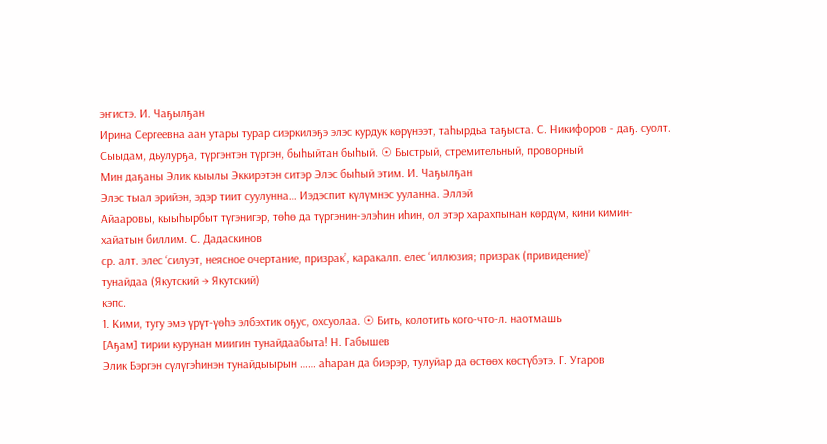эҥистэ. И. Чаҕылҕан
Ирина Сергеевна аан утары турар сиэркилэҕэ элэс курдук көрүнээт, таһырдьа таҕыста. С. Никифоров - даҕ. суолт. Сыыдам, дьулурҕа, түргэнтэн түргэн, быһыйтан быһый. ☉ Быстрый, стремительный, проворный
Мин даҕаны Элик кыылы Эккирэтэн ситэр Элэс быһый этим. И. Чаҕылҕан
Элэс тыал эрийэн, эдэр тиит суулунна… Иэдэспит күлүмнэс ууланна. Эллэй
Айааровы, кыыһырбыт түгэнигэр, төһө да түргэнин-элэһин иһин, ол этэр харахпынан көрдүм, кини кимин-хайатын биллим. С. Дадаскинов
ср. алт. элес ‘силуэт, неясное очертание, призрак’, каракалп. елес ‘иллюзия; призрак (привидение)’
тунайдаа (Якутский → Якутский)
кэпс.
1. Кими, тугу эмэ үрүт-үөһэ элбэхтик оҕус, охсуолаа. ☉ Бить, колотить кого-что-л. наотмашь
[Аҕам] тирии курунан миигин тунайдаабыта! Н. Габышев
Элик Бэргэн сүлүгэһинэн тунайдыырын …… аһаран да биэрэр, тулуйар да өстөөх көстүбэтэ. Г. Угаров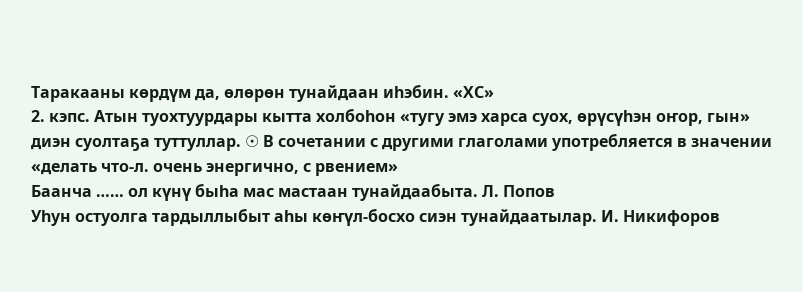Таракааны көрдүм да, өлөрөн тунайдаан иһэбин. «ХС»
2. кэпс. Атын туохтуурдары кытта холбоһон «тугу эмэ харса суох, өрүсүһэн оҥор, гын» диэн суолтаҕа туттуллар. ☉ В сочетании с другими глаголами употребляется в значении «делать что-л. очень энергично, с рвением»
Баанча …… ол күнү быһа мас мастаан тунайдаабыта. Л. Попов
Уһун остуолга тардыллыбыт аһы көҥүл-босхо сиэн тунайдаатылар. И. Никифоров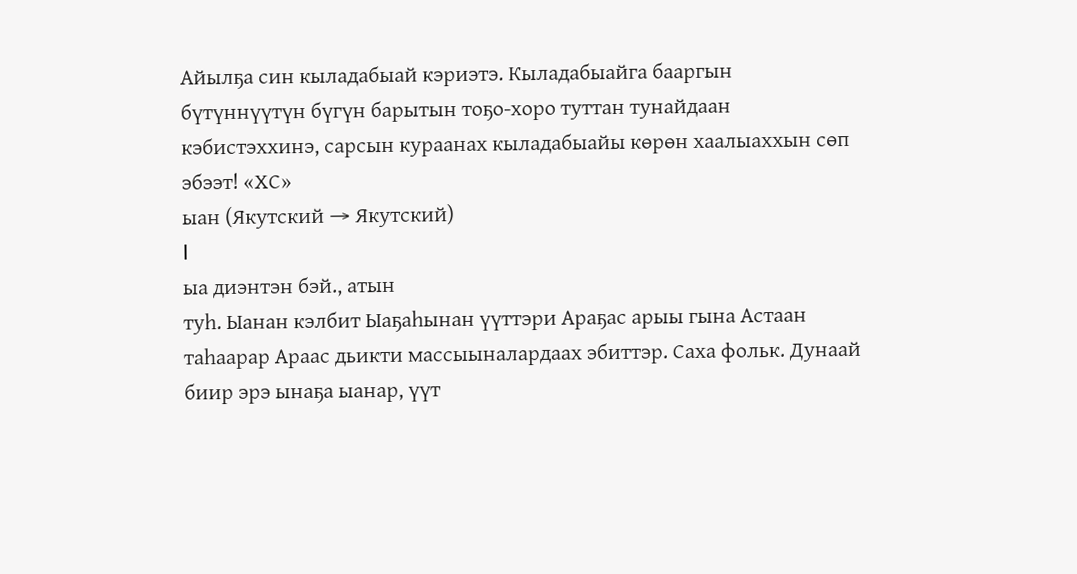Айылҕа син кыладабыай кэриэтэ. Кыладабыайга бааргын бүтүннүүтүн бүгүн барытын тоҕо-хоро туттан тунайдаан кэбистэххинэ, сарсын кураанах кыладабыайы көрөн хаалыаххын сөп эбээт! «ХС»
ыан (Якутский → Якутский)
I
ыа диэнтэн бэй., атын
туһ. Ыанан кэлбит Ыаҕаһынан үүттэри Араҕас арыы гына Астаан таһаарар Араас дьикти массыыналардаах эбиттэр. Саха фольк. Дунаай биир эрэ ынаҕа ыанар, үүт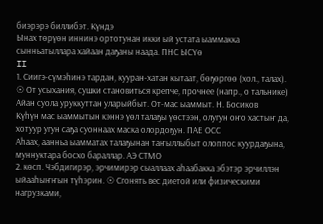биэрэрэ биллибэт. Күндэ
Ынах төрүөн иннинэ ортотунан икки ый устата ыаммакка сынньатыллара хайаан даҕаны наада. ПНС ЫСҮө
II
1. Сиигэ-сүмэһинэ тардан, кууран-хатан кытаат, бөҕөргөө (хол., талах). ☉ От усыхания, сушки становиться крепче, прочнее (напр., о тальнике)
Айан суола уруккуттан уларыйбыт. От-мас ыаммыт. Н. Босиков
Күһүн мас ыаммытын кэннэ үөл талаҕы үөстээн, олугун оҥо хастыҥ да, хотуур угун саҕа суоннаах маска олордоҕун. ПАЕ ОСС
Аһаах, аанньа ыамматах талаҕынан таҥыллыбыт олоппос куурдаҕына, муннуктара босхо бараллар. АЭ СТМО
2. көсп. Чэбдигирэр, эрчимирэр сыаллаах аһаабакка эбэтэр эрчиллэн ыйааһыҥҥын түһэрин. ☉ Сгонять вес диетой или физическими нагрузками,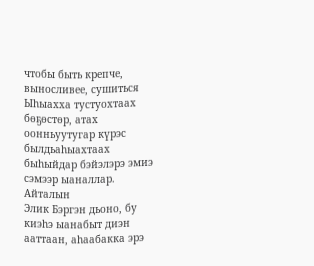чтобы быть крепче, выносливее, сушиться
Ыһыахха тустуохтаах бөҕөстөр, атах оонньуутугар күрэс былдьаһыахтаах быһыйдар бэйэлэрэ эмиэ сэмээр ыаналлар. Айталын
Элик Бэргэн дьоно, бу киэһэ ыанабыт диэн ааттаан, аһаабакка эрэ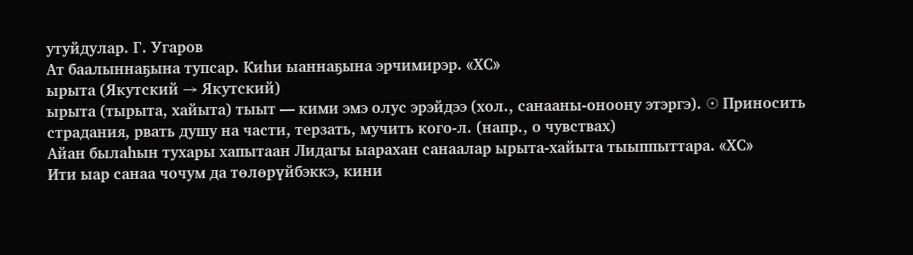утуйдулар. Г. Угаров
Ат баалыннаҕына тупсар. Киһи ыаннаҕына эрчимирэр. «ХС»
ырыта (Якутский → Якутский)
ырыта (тырыта, хайыта) тыыт — кими эмэ олус эрэйдээ (хол., санааны-оноону этэргэ). ☉ Приносить страдания, рвать душу на части, терзать, мучить кого-л. (напр., о чувствах)
Айан былаһын тухары хапытаан Лидагы ыарахан санаалар ырыта-хайыта тыыппыттара. «ХС»
Ити ыар санаа чочум да төлөрүйбэккэ, кини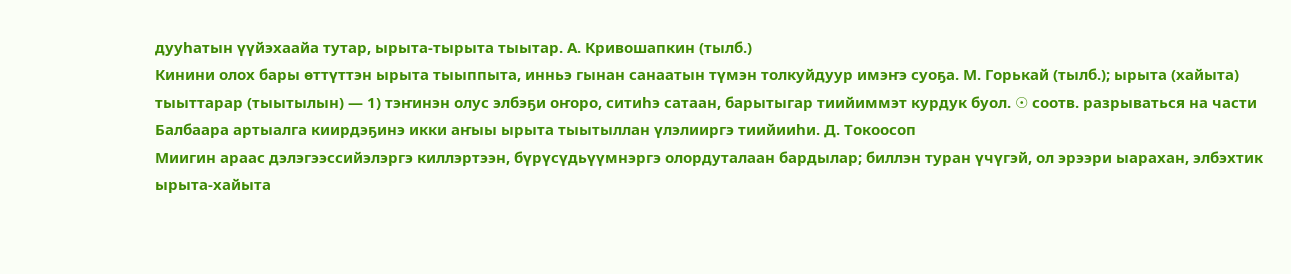дууһатын үүйэхаайа тутар, ырыта-тырыта тыытар. А. Кривошапкин (тылб.)
Кинини олох бары өттүттэн ырыта тыыппыта, инньэ гынан санаатын түмэн толкуйдуур имэҥэ суоҕа. М. Горькай (тылб.); ырыта (хайыта) тыыттарар (тыытылын) — 1) тэҥинэн олус элбэҕи оҥоро, ситиһэ сатаан, барытыгар тиийиммэт курдук буол. ☉ соотв. разрываться на части
Балбаара артыалга киирдэҕинэ икки аҥыы ырыта тыытыллан үлэлииргэ тиийииһи. Д. Токоосоп
Миигин араас дэлэгээссийэлэргэ киллэртээн, бүрүсүдьүүмнэргэ олордуталаан бардылар; биллэн туран үчүгэй, ол эрээри ыарахан, элбэхтик ырыта-хайыта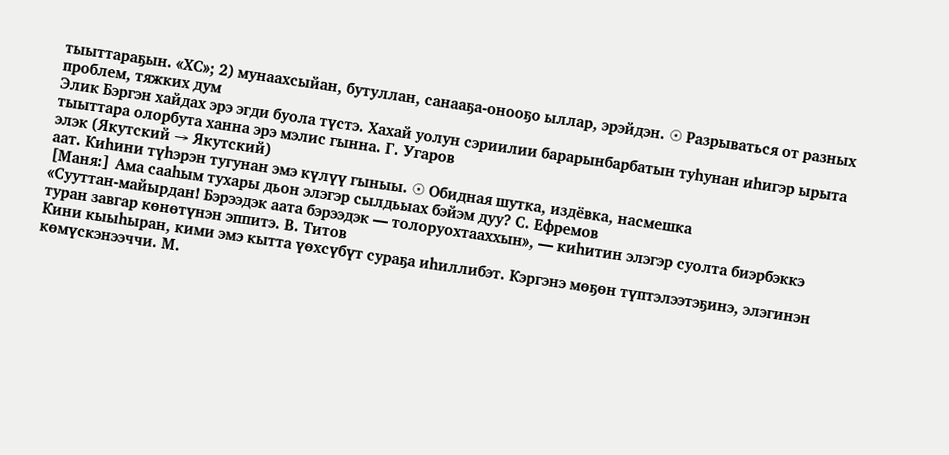тыыттараҕын. «ХС»; 2) мунаахсыйан, бутуллан, санааҕа-онооҕо ыллар, эрэйдэн. ☉ Разрываться от разных проблем, тяжких дум
Элик Бэргэн хайдах эрэ эгди буола түстэ. Хахай уолун сэриилии барарынбарбатын туһунан иһигэр ырыта тыыттара олорбута ханна эрэ мэлис гынна. Г. Угаров
элэк (Якутский → Якутский)
аат. Киһини түһэрэн тугунан эмэ күлүү гыныы. ☉ Обидная шутка, издёвка, насмешка
[Маня:] Ама сааһым тухары дьон элэгэр сылдьыах бэйэм дуу? С. Ефремов
«Сууттан-майырдан! Бэрээдэк аата бэрээдэк — толоруохтааххын», — киһитин элэгэр суолта биэрбэккэ туран завгар көнөтүнэн эппитэ. В. Титов
Кини кыыһыран, кими эмэ кытта үөхсүбүт сураҕа иһиллибэт. Кэргэнэ мөҕөн түптэлээтэҕинэ, элэгинэн көмүскэнээччи. М.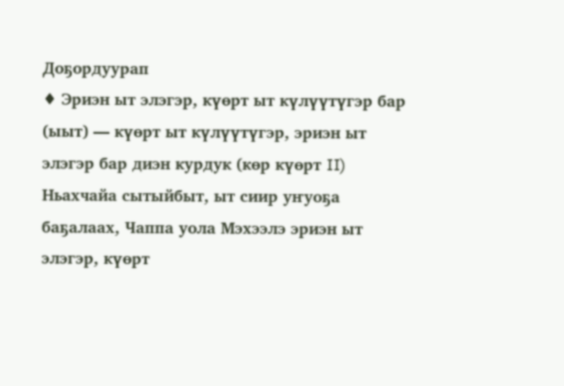Доҕордуурап
♦ Эриэн ыт элэгэр, күөрт ыт күлүүтүгэр бар (ыыт) — күөрт ыт күлүүтүгэр, эриэн ыт элэгэр бар диэн курдук (көр күөрт II)
Ньахчайа сытыйбыт, ыт сиир уҥуоҕа баҕалаах, Чаппа уола Мэхээлэ эриэн ыт элэгэр, күөрт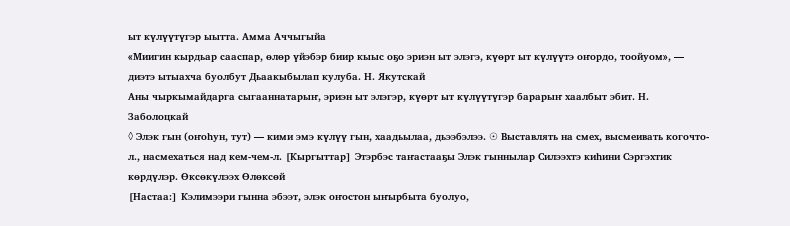ыт күлүүтүгэр ыытта. Амма Аччыгыйа
«Миигин кырдьар сааспар, өлөр үйэбэр биир кыыс оҕо эриэн ыт элэгэ, күөрт ыт күлүүтэ оҥордо, тоойуом», — диэтэ ытыахча буолбут Дьаакыбылап кулуба. Н. Якутскай
Аны чыркымайдарга сыгааннатарыҥ, эриэн ыт элэгэр, күөрт ыт күлүүтүгэр барарыҥ хаалбыт эбит. Н. Заболоцкай
◊ Элэк гын (оҥоһун, тут) — кими эмэ күлүү гын, хаадьылаа, дьээбэлээ. ☉ Выставлять на смех, высмеивать когочто-л., насмехаться над кем-чем-л. [Кыргыттар] Этэрбэс таҥастааҕы Элэк гыннылар Силээхтэ киһини Сэргэхтик көрдүлэр. Өксөкүлээх Өлөксөй
[Настаа:] Кэлимээри гынна эбээт, элэк оҥостон ыҥырбыта буолуо,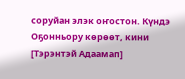соруйан элэк оҥостон. Күндэ
Оҕонньору көрөөт, кини [Тэрэнтэй Адаамап]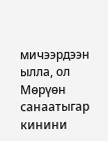мичээрдээн ылла, ол Мөрүөн санаатыгар кинини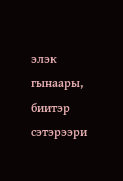элэк гынаары, биитэр сэтэрээри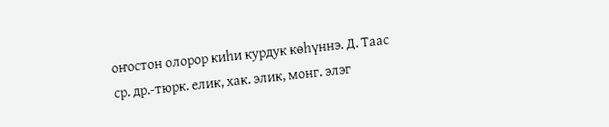оҥостон олорор киһи курдук көһүннэ. Д. Таас
ср. др.-тюрк. елик, хак. элик, монг. элэг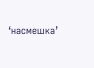‘насмешка’